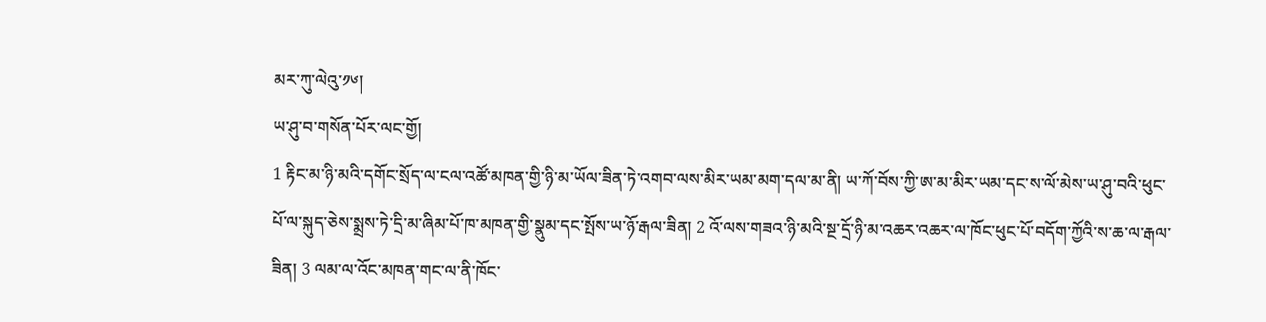མར་ཀུ་ལེའུ་༡༦།
ཡ་ཤུ་བ་གསོན་པོར་ལང་གྱོ།
1 རྟིང་མ་ཉི་མའི་དགོང་སྲོད་ལ་ངལ་འཚོ་མཁན་གྱི་ཉི་མ་ཡོལ་ཟིན་ཏེ་འགབ་ལས་མིར་ཡམ་མག་དལ་མ་ནི། ཡ་ཀོ་བོས་ཀྱི་ཨ་མ་མིར་ཡམ་དང་ས་ལོ་མེས་ཡ་ཤུ་བའི་ཕུང་པོ་ལ་སྐུད་ཅེས་སྨྲས་ཏེ་དྲི་མ་ཞིམ་པོ་ཁ་མཁན་གྱི་སྣུམ་དང་སྤོས་ཡ་ཉོ་རྒལ་ཟིན། 2 འོ་ལས་གཟའ་ཉི་མའི་སྔ་དྲོ་ཉི་མ་འཆར་འཆར་ལ་ཁོང་ཕུང་པོ་བདོག་ཀྱོའི་ས་ཆ་ལ་རྒལ་ཟིན། 3 ལམ་ལ་འོང་མཁན་གང་ལ་ནི་ཁོང་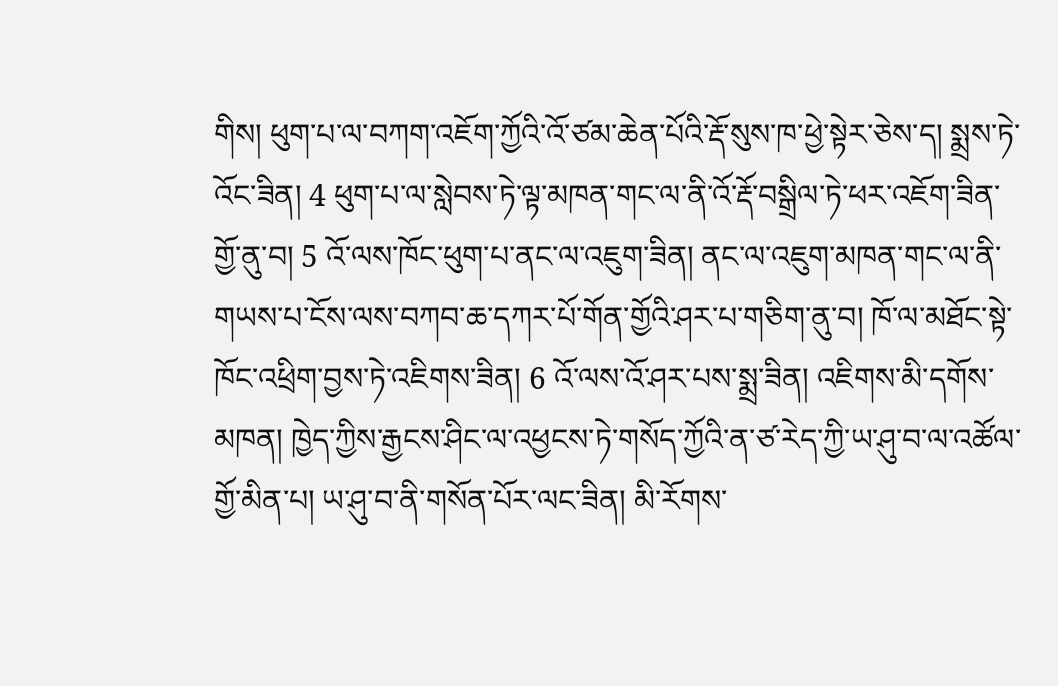གིས། ཕུག་པ་ལ་བཀག་འཇོག་ཀྱོའི་འོ་ཙམ་ཆེན་པོའི་རྡོ་སུས་ཁ་ཕྱེ་སྟེར་ཅེས་ད། སྨྲས་ཏེ་འོང་ཟིན། 4 ཕུག་པ་ལ་སླེབས་ཏེ་ལྟ་མཁན་གང་ལ་ནི་འོ་རྡོ་བསྒྲིལ་ཏེ་ཕར་འཇོག་ཟིན་གྱོ་ནུ་བ། 5 འོ་ལས་ཁོང་ཕུག་པ་ནང་ལ་འཇུག་ཟིན། ནང་ལ་འཇུག་མཁན་གང་ལ་ནི་གཡས་པ་ངོས་ལས་བཀབ་ཆ་དཀར་པོ་གོན་གྱོའི་ཤར་པ་གཅིག་ནུ་བ། ཁོ་ལ་མཐོང་སྟེ་ཁོང་འཕྲིག་བྱས་ཏེ་འཇིགས་ཟིན། 6 འོ་ལས་འོ་ཤར་པས་སྨྲ་ཟིན། འཇིགས་མི་དགོས་མཁན། ཁྱེད་ཀྱིས་རྒྱངས་ཤིང་ལ་འཕྱངས་ཏེ་གསོད་ཀྱོའི་ན་ཙ་རེད་ཀྱི་ཡ་ཤུ་བ་ལ་འཚོལ་གྱོ་མིན་པ། ཡ་ཤུ་བ་ནི་གསོན་པོར་ལང་ཟིན། མི་རོགས་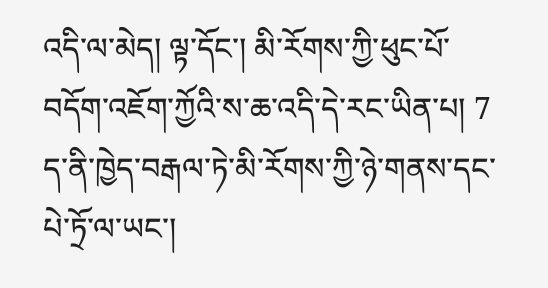འདི་ལ་མེད། ལྟ་དོང་། མི་རོགས་ཀྱི་ཕུང་པོ་བདོག་འཇོག་ཀྱོའི་ས་ཆ་འདི་དེ་རང་ཡིན་པ། 7 ད་ནི་ཁྱེད་བརྒལ་ཏེ་མི་རོགས་ཀྱི་ཉེ་གནས་དང་པེ་ཏྲོ་ལ་ཡང་།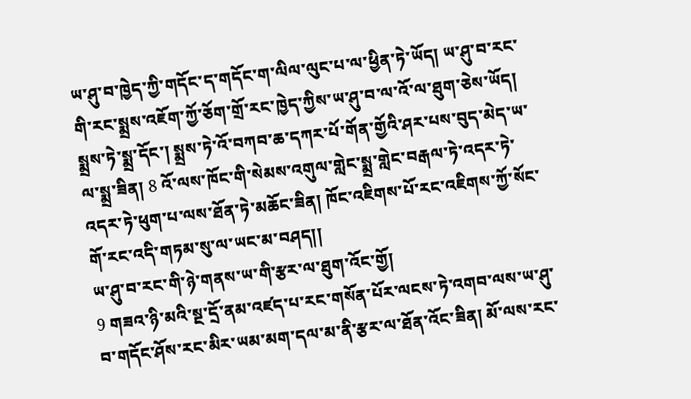ཡ་ཤུ་བ་ཁྱེད་ཀྱི་གདོང་ད་གདོང་ག་ལིལ་ལུང་པ་ལ་ཕྱིན་ཏེ་ཡོད། ཡ་ཤུ་བ་རང་གི་རང་སྨྲས་འཇོག་ཀྱོ་ཅོག་གྲོ་རང་ཁྱེད་ཀྱིས་ཡ་ཤུ་བ་ལ་འོ་ལ་ཐུག་ཅེས་ཡོད། སྨྲས་ཏེ་སྨྲ་དོང་། སྨྲས་ཏེ་འོ་བཀབ་ཆ་དཀར་པོ་གོན་གྱོའི་ཤར་པས་བུད་མེད་ཡ་ལ་སྨྲ་ཟིན། 8 འོ་ལས་ཁོང་གི་སེམས་འགུལ་གླེང་སྨྲ་གླེང་བརྒལ་ཏེ་འདར་ཏེ་འདར་ཏེ་ཕུག་པ་ལས་ཐོན་ཏེ་མཆོང་ཟིན། ཁོང་འཇིགས་པོ་རང་འཇིགས་ཀྱོ་སོང་གོ་རང་འདི་གཏམ་སུ་ལ་ཡང་མ་བཤད།།
ཡ་ཤུ་བ་རང་གི་ཉེ་གནས་ཡ་གི་རྩར་ལ་ཐུག་འོང་གྱོ།
9 གཟའ་ཉི་མའི་སྔ་དྲོ་ནམ་འཛད་པ་རང་གསོན་པོར་ལངས་ཏེ་འགབ་ལས་ཡ་ཤུ་བ་གདོང་ཤོས་རང་མིར་ཡམ་མག་དལ་མ་ནི་རྩར་ལ་ཐོན་འོང་ཟིན། མོ་ལས་རང་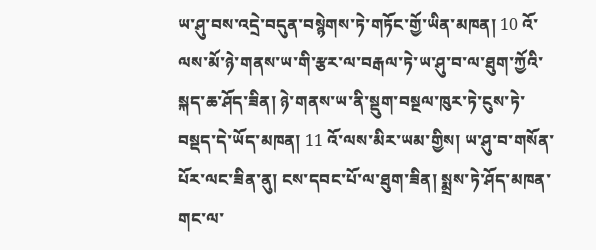ཡ་ཤུ་བས་འདྲེ་བདུན་བསྙེགས་ཏེ་གཏོང་གྱོ་ཡིན་མཁན། 10 འོ་ལས་མོ་ཉེ་གནས་ཡ་གི་རྩར་ལ་བརྒལ་ཏེ་ཡ་ཤུ་བ་ལ་ཐུག་ཀྱོའི་སྐད་ཆ་ཤོད་ཟིན། ཉེ་གནས་ཡ་ནི་སྡུག་བསྔལ་ཁུར་ཏེ་ངུས་ཏེ་བསྡད་དེ་ཡོད་མཁན། 11 འོ་ལས་མིར་ཡམ་གྱིས། ཡ་ཤུ་བ་གསོན་པོར་ལང་ཟིན་ནུ། ངས་དབང་པོ་ལ་ཐུག་ཟིན། སྨྲས་ཏེ་ཤོད་མཁན་གང་ལ་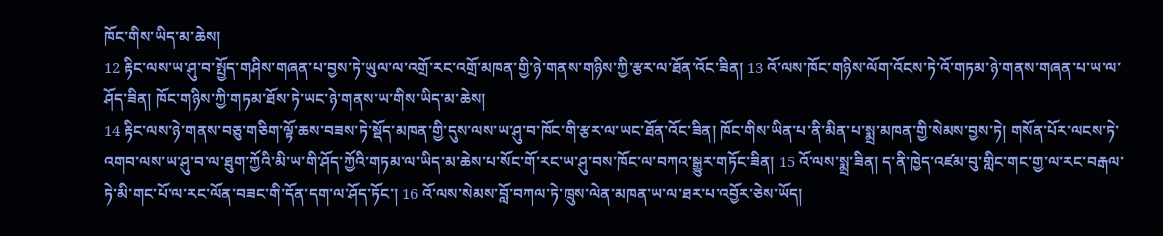ཁོང་གིས་ཡིད་མ་ཆེས།
12 རྟིང་ལས་ཡ་ཤུ་བ་སྤྱོད་གཤིས་གཞན་པ་བྱས་ཏེ་ཡུལ་ལ་འགྲོ་རང་འགྲོ་མཁན་གྱི་ཉེ་གནས་གཉིས་ཀྱི་རྩར་ལ་ཐོན་འོང་ཟིན། 13 འོ་ལས་ཁོང་གཉིས་ལོག་འོངས་ཏེ་འོ་གཏམ་ཉེ་གནས་གཞན་པ་ཡ་ལ་ཤོད་ཟིན། ཁོང་གཉིས་ཀྱི་གཏམ་ཐོས་ཏེ་ཡང་ཉེ་གནས་ཡ་གིས་ཡིད་མ་ཆེས།
14 རྟིང་ལས་ཉེ་གནས་བཅུ་གཅིག་ལྟོ་ཆས་བཟས་ཏེ་སྡོད་མཁན་གྱི་དུས་ལས་ཡ་ཤུ་བ་ཁོང་གི་རྩར་ལ་ཡང་ཐོན་འོང་ཟིན། ཁོང་གིས་ཡིན་པ་ནི་མིན་པ་སྨྲ་མཁན་གྱི་སེམས་བྱས་ཏེ། གསོན་པོར་ལངས་ཏེ་འགབ་ལས་ཡ་ཤུ་བ་ལ་ཐུག་ཀྱོའི་མི་ཡ་གི་ཤོད་ཀྱོའི་གཏམ་ལ་ཡིད་མ་ཆེས་པ་སོང་གོ་རང་ཡ་ཤུ་བས་ཁོང་ལ་བཀའ་སྒྱུར་གཏོང་ཟིན། 15 འོ་ལས་སྨྲ་ཟིན། ད་ནི་ཁྱེད་འཛམ་བུ་གླིང་གང་གྱ་ལ་རང་བརྒལ་ཏེ་མི་གང་པོ་ལ་རང་ལོན་བཟང་གི་དོན་དག་ལ་ཤོད་ཏོང་། 16 འོ་ལས་སེམས་བློ་བཀལ་ཏེ་ཁྲུས་ལེན་མཁན་ཡ་ལ་ཐར་པ་འབྱོར་ཅེས་ཡོད།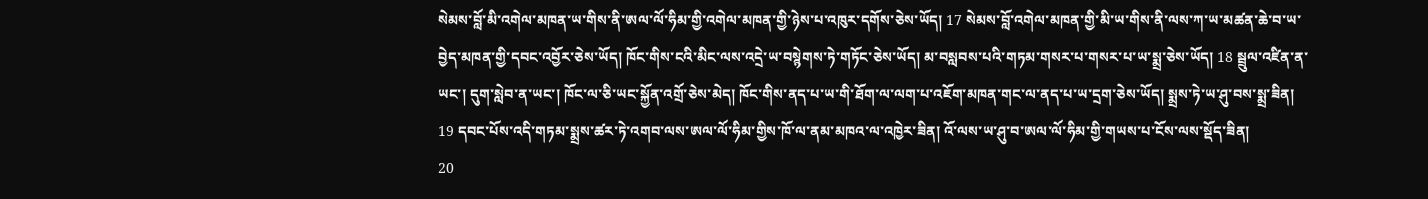སེམས་བློ་མི་འགེལ་མཁན་ཡ་གིས་ནི་ཨལ་ལོ་ཧིམ་གྱི་འགེལ་མཁན་གྱི་ཉེས་པ་འཁུར་དགོས་ཅེས་ཡོད། 17 སེམས་བློ་འགེལ་མཁན་གྱི་མི་ཡ་གིས་ནི་ལས་ཀ་ཡ་མཚན་ཆེ་བ་ཡ་བྱེད་མཁན་གྱི་དབང་འབྱོར་ཅེས་ཡོད། ཁོང་གིས་ངའི་མིང་ལས་འདྲེ་ཡ་བསྙེགས་ཏེ་གཏོང་ཅེས་ཡོད། མ་བསླབས་པའི་གཏམ་གསར་པ་གསར་པ་ཡ་སྨྲ་ཅེས་ཡོད། 18 སྦྲུལ་འཛིན་ན་ཡང་། དུག་སླེབ་ན་ཡང་། ཁོང་ལ་ཅི་ཡང་སྐྱོན་འགྲོ་ཅེས་མེད། ཁོང་གིས་ནད་པ་ཡ་གི་ཐོག་ལ་ལག་པ་འཇོག་མཁན་གང་ལ་ནད་པ་ཡ་དྲག་ཅེས་ཡོད། སྨྲས་ཏེ་ཡ་ཤུ་བས་སྨྲ་ཟིན།
19 དབང་པོས་འདི་གཏམ་སྨྲས་ཚར་ཏེ་འགབ་ལས་ཨལ་ལོ་ཧིམ་གྱིས་ཁོ་ལ་ནམ་མཁའ་ལ་འཁྱེར་ཟིན། འོ་ལས་ཡ་ཤུ་བ་ཨལ་ལོ་ཧིམ་གྱི་གཡས་པ་ངོས་ལས་སྡོད་ཟིན།
20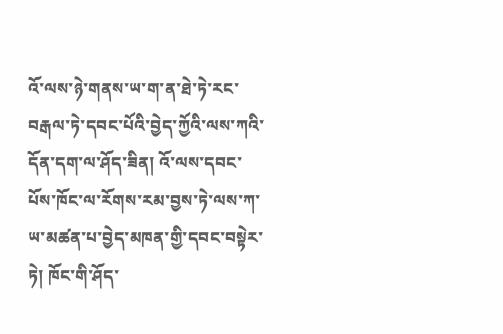འོ་ལས་ཉེ་གནས་ཡ་ག་ན་ཐེ་ཏེ་རང་བརྒལ་ཏེ་དབང་པོའི་བྱེད་ཀྱོའི་ལས་ཀའི་དོན་དག་ལ་ཤོད་ཟིན། འོ་ལས་དབང་པོས་ཁོང་ལ་རོགས་རམ་བྱས་ཏེ་ལས་ཀ་ཡ་མཚན་པ་བྱེད་མཁན་གྱི་དབང་བསྟེར་ཏེ། ཁོང་གི་ཤོད་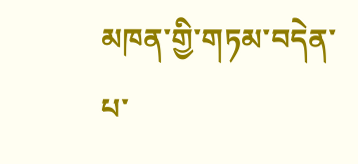མཁན་གྱི་གཏམ་བདེན་པ་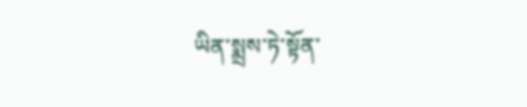ཡིན་སྨྲས་ཏེ་སྟོན་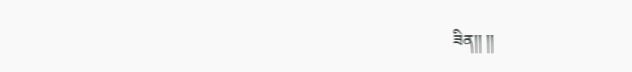ཟིན།། །།